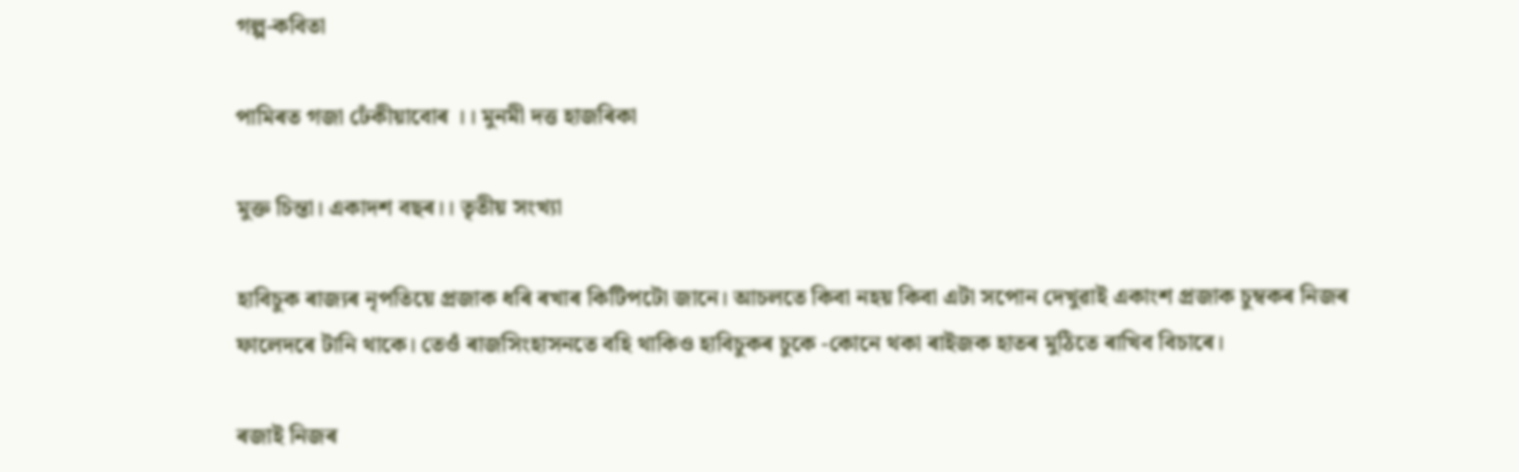গল্প-কবিতা

পামিৰত গজা ঢেঁকীয়াবোৰ ।। মুনমী দত্ত হাজৰিকা

মুক্ত চিন্তা। একাদশ বছৰ।। তৃতীয় সংখ্যা

হাবিচুক ৰাজ্যৰ নৃপতিয়ে প্ৰজাক ধৰি ৰখাৰ কিটিপটো জানে। আচলতে কিবা নহয় কিবা এটা সপোন দেখুৱাই একাংশ প্ৰজাক চুম্বকৰ নিজৰ ফালেদৰে টানি থাকে। তেওঁ ৰাজসিংহাসনতে বহি থাকিও হাবিচুকৰ চুকে -কোনে থকা ৰাইজক হাতৰ মুঠিতে ৰাখিব বিচাৰে।

ৰজাই নিজৰ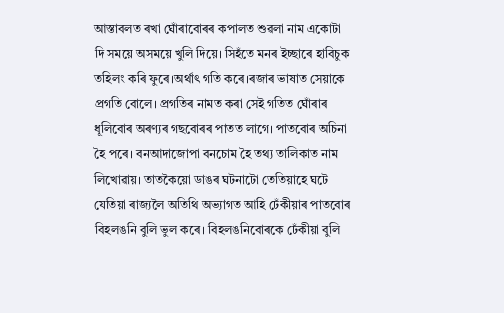আস্তাবলত ৰখা ঘোঁৰাবোৰৰ কপালত শুৱলা নাম একোটা দি সময়ে অসময়ে খুলি দিয়ে। সিহঁতে মনৰ ইচ্ছাৰে হাবিচুক তহিলং কৰি ফুৰে।অৰ্থাৎ গতি কৰে।ৰজাৰ ভাষাত সেয়াকে প্ৰগতি বোলে। প্ৰগতিৰ নামত কৰা সেই গতিত ঘোঁৰাৰ ধূলিবোৰ অৰণ্যৰ গছবোৰৰ পাতত লাগে। পাতবোৰ অচিনা হৈ পৰে। বনআদাজোপা বনচোম হৈ তথ্য তালিকাত নাম লিখোৱায়। তাতকৈয়ো ডাঙৰ ঘটনাটো তেতিয়াহে ঘটে যেতিয়া ৰাজ্যলৈ অতিথি অভ্যাগত আহি ঢেঁকীয়াৰ পাতবোৰ বিহলঙনি বুলি ভুল কৰে। বিহলঙনিবোৰকে ঢেঁকীয়া বুলি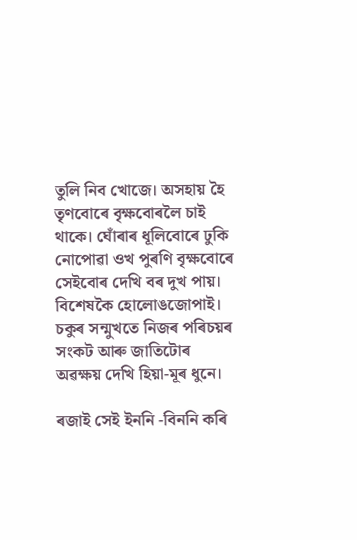তুলি নিব খোজে। অসহায় হৈ তৃণবোৰে বৃক্ষবোৰলৈ চাই থাকে। ঘোঁৰাৰ ধূলিবোৰে ঢুকি নোপোৱা ওখ পুৰণি বৃক্ষবোৰে সেইবোৰ দেখি বৰ দুখ পায়। বিশেষকৈ হোলোঙজোপাই। চকুৰ সন্মুখতে নিজৰ পৰিচয়ৰ সংকট আৰু জাতিটোৰ অৱক্ষয় দেখি হিয়া-মূৰ ধুনে।

ৰজাই সেই ইননি -বিননি কৰি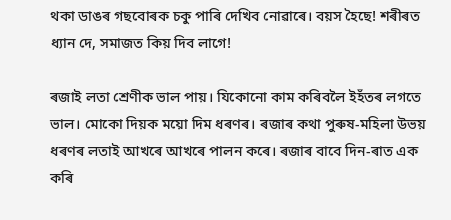থকা ডাঙৰ গছবোৰক চকু পাৰি দেখিব নোৱাৰে। বয়স হৈছে! শৰীৰত ধ্যান দে, সমাজত কিয় দিব লাগে!

ৰজাই লতা শ্ৰেণীক ভাল পায়। যিকোনো কাম কৰিবলৈ ইহঁতৰ লগতে ভাল। মোকো দিয়ক ময়ো দিম ধৰণৰ। ৰজাৰ কথা পুৰুষ-মহিলা উভয় ধৰণৰ লতাই আখৰে আখৰে পালন কৰে। ৰজাৰ বাবে দিন-ৰাত এক কৰি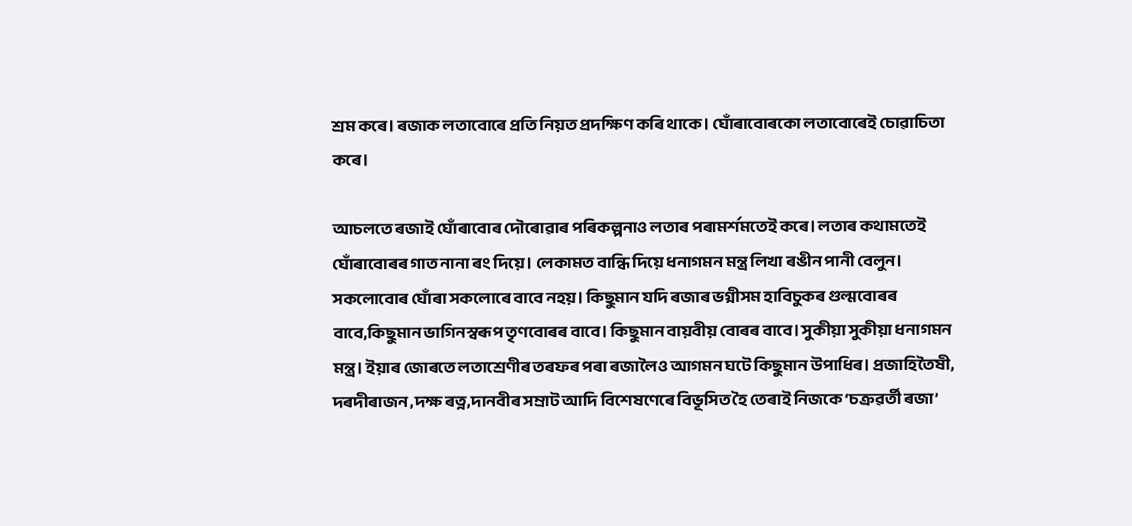শ্ৰম কৰে। ৰজাক লতাবোৰে প্ৰতি নিয়ত প্ৰদক্ষিণ কৰি থাকে। ঘোঁৰাবোৰকো লতাবোৰেই চোৱাচিতা কৰে।

আচলতে ৰজাই ঘোঁৰাবোৰ দৌৰোৱাৰ পৰিকল্পনাও লতাৰ পৰামৰ্শমতেই কৰে। লতাৰ কথামতেই ঘোঁৰাবোৰৰ গাত নানা ৰং দিয়ে। লেকামত বান্ধি দিয়ে ধনাগমন মন্ত্ৰ লিখা ৰঙীন পানী বেলুন। সকলোবোৰ ঘোঁৰা সকলোৰে বাবে নহয়। কিছুমান যদি ৰজাৰ ভগ্নীসম হাবিচুকৰ গুল্মবোৰৰ বাবে,কিছুমান ভাগিনস্বৰূপ তৃণবোৰৰ বাবে। কিছুমান বায়বীয় বোৰৰ বাবে। সুকীয়া সুকীয়া ধনাগমন মন্ত্ৰ। ইয়াৰ জোৰতে লতাশ্ৰেণীৰ তৰফৰ পৰা ৰজালৈও আগমন ঘটে কিছুমান উপাধিৰ। প্ৰজাহিতৈষী, দৰদীৰাজন ,দক্ষ ৰত্ন,দানবীৰ সম্ৰাট আদি বিশেষণেৰে বিভূসিত হৈ তেৰাই নিজকে ‘চক্ৰৱৰ্তী ৰজা’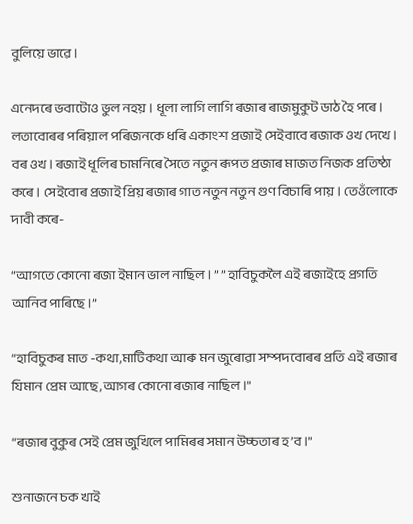বুলিয়ে ভাৱে।

এনেদৰে ভবাটোও ভুল নহয়। ধূলা লাগি লাগি ৰজাৰ ৰাজমুকুট ডাঠ হৈ পৰে। লতাবোৰৰ পৰিয়াল পৰিজনকে ধৰি একাংশ প্ৰজাই সেইবাবে ৰজাক ওখ দেখে। বৰ ওখ। ৰজাই ধূলিৰ চামনিৰে সৈতে নতুন ৰূপত প্ৰজাৰ মাজত নিজক প্ৰতিষ্ঠা কৰে। সেইবোৰ প্ৰজাই প্ৰিয় ৰজাৰ গাত নতুন নতুন গুণ বিচাৰি পায়। তেওঁলোকে দাবী কৰে-

“আগতে কোনো ৰজা ইমান ভাল নাছিল। ” ” হাবিচুকলৈ এই ৰজাইহে প্ৰগতি আনিব পাৰিছে।”

“হাবিচুকৰ মাত -কথা,মাটিকথা আৰু মন জুৰোৱা সম্পদবোৰৰ প্ৰতি এই ৰজাৰ যিমান প্ৰেম আছে ,আগৰ কোনো ৰজাৰ নাছিল।”

“ৰজাৰ বুকুৰ সেই প্ৰেম জুখিলে পামিৰৰ সমান উচ্চতাৰ হ’ব।”

শুনাজনে চক খাই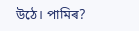উঠে। পামিৰ?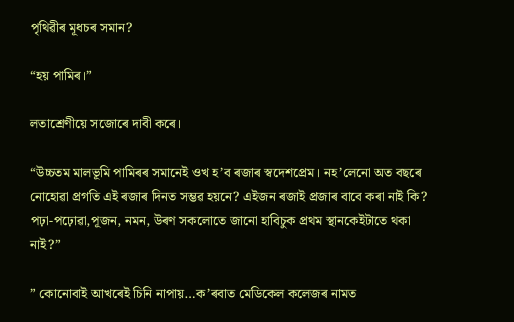পৃথিৱীৰ মূধচৰ সমান?

“হয় পামিৰ।”

লতাশ্ৰেণীয়ে সজোৰে দাবী কৰে।

“উচ্চতম মালভূমি পামিৰৰ সমানেই ওখ হ’ব ৰজাৰ স্বদেশপ্ৰেম। নহ’লেনো অত বছৰে নোহোৱা প্ৰগতি এই ৰজাৰ দিনত সম্ভৱ হয়নে? এইজন ৰজাই প্ৰজাৰ বাবে কৰা নাই কি? পঢ়া-পঢ়োৱা,পূজন, নমন, উৰণ সকলোতে জানো হাবিচুক প্ৰথম স্থানকেইটাতে থকা নাই?”

” কোনোবাই আখৰেই চিনি নাপায়…ক’ৰবাত মেডিকেল কলেজৰ নামত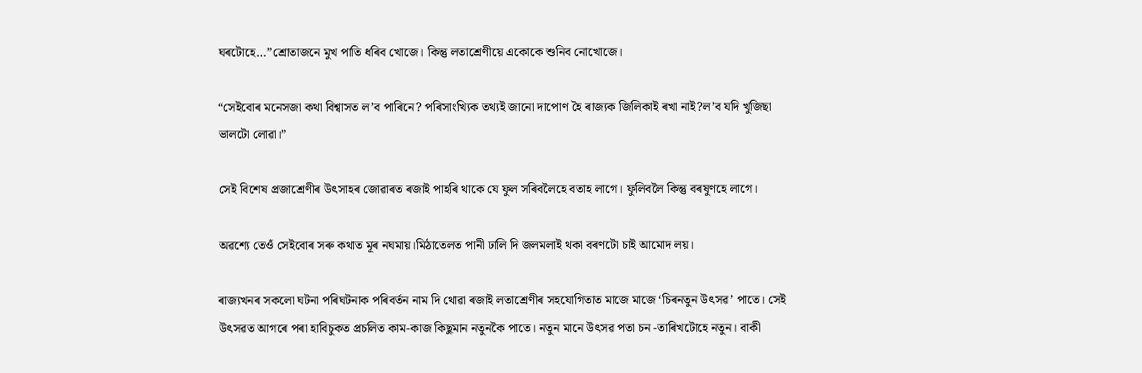ঘৰটোহে…”শ্ৰোতাজনে মুখ পাতি ধৰিব খোজে। কিন্তু লতাশ্ৰেণীয়ে একোকে শুনিব নোখোজে।

“সেইবোৰ মনেসজা কথা বিশ্বাসত ল’ব পাৰিনে? পৰিসাংখ্যিক তথ্যই জানো দাপোণ হৈ ৰাজ্যক জিলিকাই ৰখা নাই?ল’ব যদি খুজিছা ভালটো লোৱা।”

সেই বিশেষ প্ৰজাশ্ৰেণীৰ উৎসাহৰ জোৱাৰত ৰজাই পাহৰি থাকে যে ফুল সৰিবলৈহে বতাহ লাগে। ফুলিবলৈ কিন্তু বৰষুণহে লাগে।

অৱশ্যে তেওঁ সেইবোৰ সৰু কথাত মূৰ নঘমায়।মিঠাতেলত পানী ঢালি দি জলমলাই থকা বৰণটো চাই আমোদ লয়।

ৰাজ্যখনৰ সকলো ঘটনা পৰিঘটনাক পৰিবৰ্তন নাম দি থোৱা ৰজাই লতাশ্ৰেণীৰ সহযোগিতাত মাজে মাজে ‘চিৰনতুন উৎসৱ’ পাতে। সেই উৎসৱত আগৰে পৰা হাবিচুকত প্ৰচলিত কাম-কাজ কিছুমান নতুনকৈ পাতে। নতুন মানে উৎসৱ পতা চন -তাৰিখটোহে নতুন। বাকী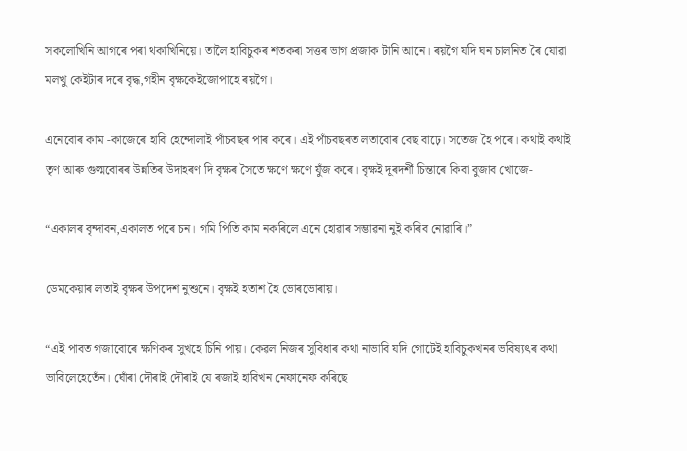সকলোখিনি আগৰে পৰা থকাখিনিয়ে। তালৈ হাবিচুকৰ শতকৰা সত্তৰ ভাগ প্ৰজাক টানি আনে। ৰয়গৈ যদি ঘন চালনিত ৰৈ যোৱা মলখু কেইটাৰ দৰে বৃদ্ধ,গহীন বৃক্ষকেইজোপাহে ৰয়গৈ।

এনেবোৰ কাম -কাজেৰে হাবি হেন্দোলাই পাঁচবছৰ পাৰ কৰে। এই পাঁচবছৰত লতাবোৰ বেছ বাঢ়ে। সতেজ হৈ পৰে। কথাই কথাই তৃণ আৰু গুল্মবোৰৰ উন্নতিৰ উদাহৰণ দি বৃক্ষৰ সৈতে ক্ষণে ক্ষণে যুঁজ কৰে। বৃক্ষই দূৰদৰ্শী চিন্তাৰে কিবা বুজাব খোজে-

“একালৰ বৃন্দাবন,একালত পৰে চন। গমি পিতি কাম নকৰিলে এনে হোৱাৰ সম্ভাৱনা নুই কৰিব নোৱাৰি।”

ডেমকেয়াৰ লতাই বৃক্ষৰ উপদেশ নুশুনে। বৃক্ষই হতাশ হৈ ভোৰভোৰায়।

“এই পাবত গজাবোৰে ক্ষণিকৰ সুখহে চিনি পায়। কেৱল নিজৰ সুবিধাৰ কথা নাভাবি যদি গোটেই হাবিচুকখনৰ ভবিষ্যৎৰ কথা ভাবিলেহেতেঁন। ঘোঁৰা দৌৰাই দৌৰাই যে ৰজাই হাবিখন নেফানেফ কৰিছে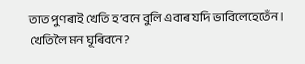তাত পুণৰাই খেতি হ’বনে বুলি এবাৰ যদি ভাবিলেহেতেঁন। খেতিলৈ মন ঘূৰিবনে?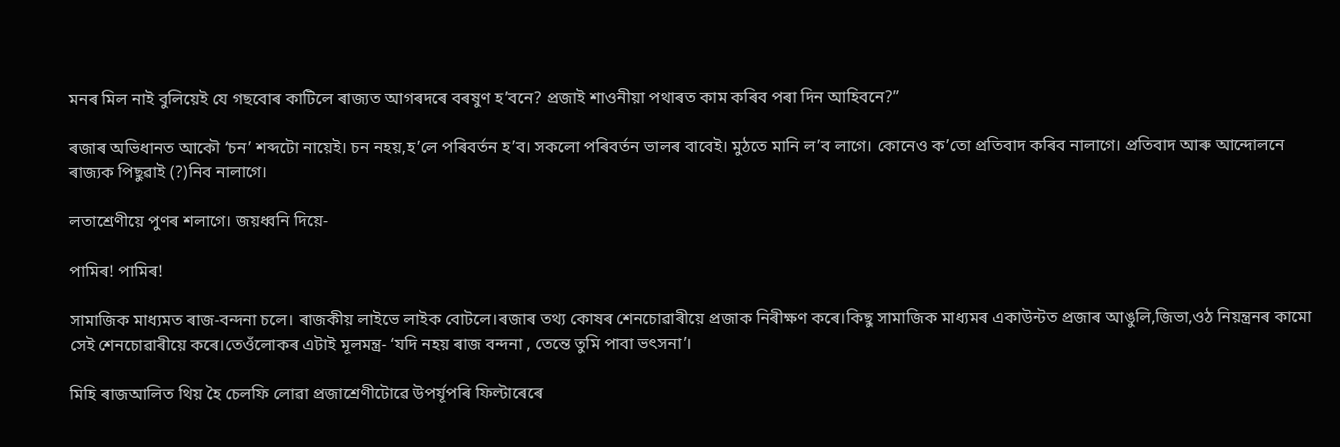মনৰ মিল নাই বুলিয়েই যে গছবোৰ কাটিলে ৰাজ্যত আগৰদৰে বৰষুণ হ’বনে? প্ৰজাই শাওনীয়া পথাৰত কাম কৰিব পৰা দিন আহিবনে?”

ৰজাৰ অভিধানত আকৌ ‘চন’ শব্দটো নায়েই। চন নহয়,হ’লে পৰিবৰ্তন হ’ব। সকলো পৰিবৰ্তন ভালৰ বাবেই। মুঠতে মানি ল’ব লাগে। কোনেও ক’তো প্ৰতিবাদ কৰিব নালাগে। প্ৰতিবাদ আৰু আন্দোলনে ৰাজ্যক পিছুৱাই (?)নিব নালাগে।

লতাশ্ৰেণীয়ে পুণৰ শলাগে। জয়ধ্বনি দিয়ে-

পামিৰ! পামিৰ!

সামাজিক মাধ্যমত ৰাজ-বন্দনা চলে। ৰাজকীয় লাইভে লাইক বোটলে।ৰজাৰ তথ্য কোষৰ শেনচোৱাৰীয়ে প্ৰজাক নিৰীক্ষণ কৰে।কিছু সামাজিক মাধ্যমৰ একাউন্টত প্ৰজাৰ আঙুলি,জিভা,ওঠ নিয়ন্ত্ৰনৰ কামো সেই শেনচোৱাৰীয়ে কৰে।তেওঁলোকৰ এটাই মূলমন্ত্ৰ- ‘যদি নহয় ৰাজ বন্দনা , তেন্তে তুমি পাবা ভৎসনা’।

মিহি ৰাজআলিত থিয় হৈ চেলফি লোৱা প্ৰজাশ্ৰেণীটোৱে উপৰ্যূপৰি ফিল্টাৰেৰে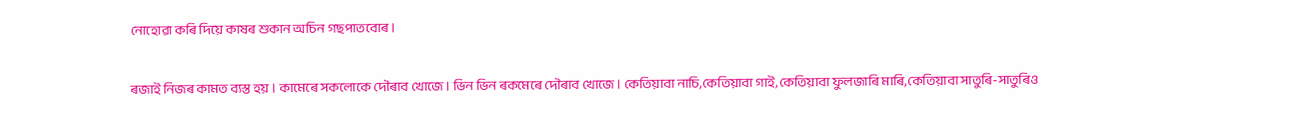নোহোৱা কৰি দিয়ে কাষৰ শুকান অচিন গছপাতবোৰ।

ৰজাই নিজৰ কামত ব্যস্ত হয়। কামেৰে সকলোকে দৌৰাব খোজে। ভিন ভিন ৰকমেৰে দৌৰাব খোজে। কেতিয়াবা নাচি,কেতিয়াবা গাই,কেতিয়াবা ফুলজাৰি মাৰি,কেতিয়াবা সাতুৰি-সাতুৰিও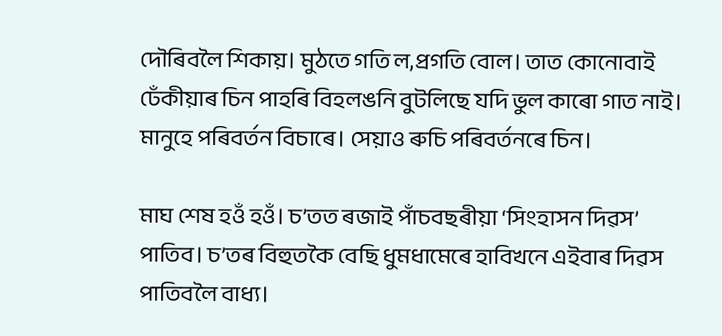দৌৰিবলৈ শিকায়। মুঠতে গতি ল,প্ৰগতি বোল। তাত কোনোবাই ঢেঁকীয়াৰ চিন পাহৰি বিহলঙনি বুটলিছে যদি ভুল কাৰো গাত নাই। মানুহে পৰিবৰ্তন বিচাৰে। সেয়াও ৰুচি পৰিবৰ্তনৰে চিন।

মাঘ শেষ হওঁ হওঁ। চ’তত ৰজাই পাঁচবছৰীয়া ‘সিংহাসন দিৱস’ পাতিব। চ’তৰ বিহুতকৈ বেছি ধুমধামেৰে হাবিখনে এইবাৰ দিৱস পাতিবলৈ বাধ্য।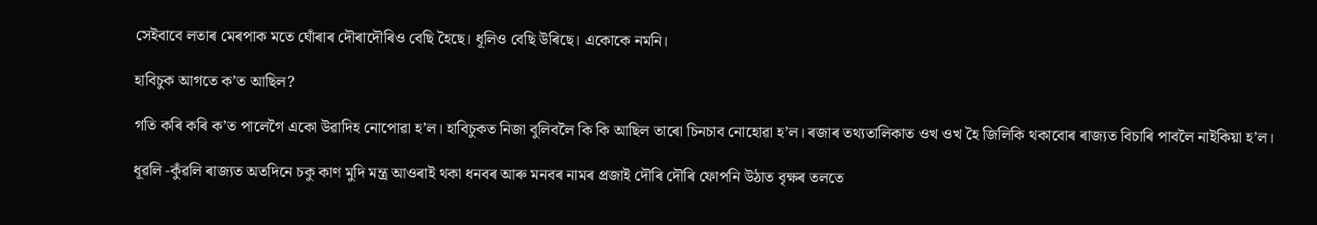সেইবাবে লতাৰ মেৰপাক মতে ঘোঁৰাৰ দৌৰাদৌৰিও বেছি হৈছে। ধূলিও বেছি উৰিছে। একোকে নমনি।

হাবিচুক আগতে ক’ত আছিল?

গতি কৰি কৰি ক’ত পালেগৈ একো উৱাদিহ নোপোৱা হ’ল। হাবিচুকত নিজা বুলিবলৈ কি কি আছিল তাৰো চিনচাব নোহোৱা হ’ল। ৰজাৰ তথ্যতালিকাত ওখ ওখ হৈ জিলিকি থকাবোৰ ৰাজ্যত বিচাৰি পাবলৈ নাইকিয়া হ’ল।

ধূৱলি -কুঁৱলি ৰাজ্যত অতদিনে চকু কাণ মুদি মন্ত্ৰ আওৰাই থকা ধনবৰ আৰু মনবৰ নামৰ প্ৰজাই দৌৰি দৌৰি ফোপনি উঠাত বৃক্ষৰ তলতে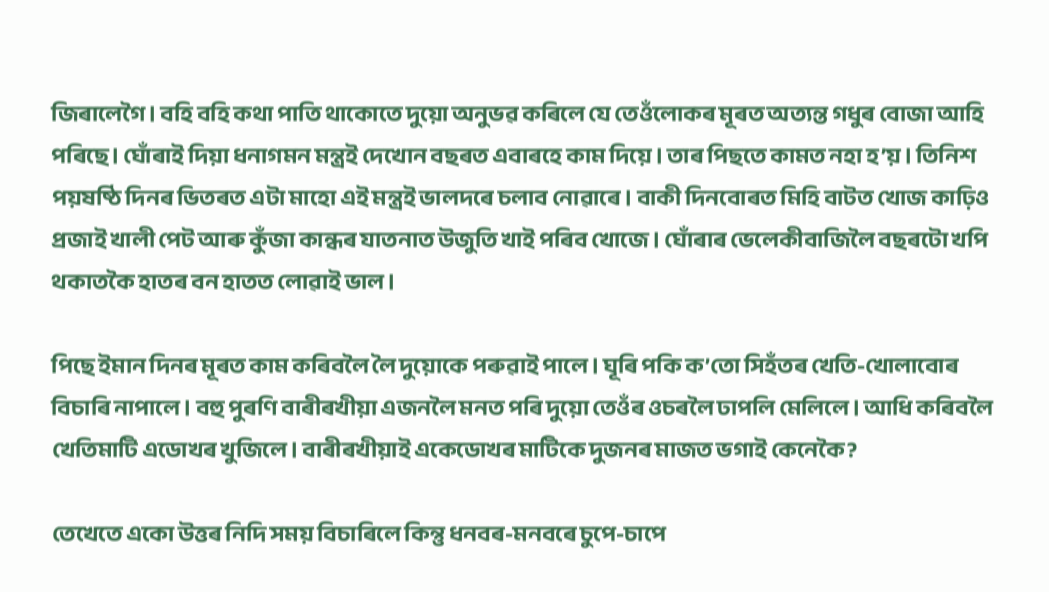জিৰালেগৈ। বহি বহি কথা পাতি থাকোতে দুয়ো অনুভৱ কৰিলে যে তেওঁলোকৰ মূৰত অত্যন্ত গধুৰ বোজা আহি পৰিছে। ঘোঁৰাই দিয়া ধনাগমন মন্ত্ৰই দেখোন বছৰত এবাৰহে কাম দিয়ে। তাৰ পিছতে কামত নহা হ’য়। তিনিশ পয়ষষ্ঠি দিনৰ ভিতৰত এটা মাহো এই মন্ত্ৰই ভালদৰে চলাব নোৱাৰে। বাকী দিনবোৰত মিহি বাটত খোজ কাঢ়িও প্ৰজাই খালী পেট আৰু কুঁজা কান্ধৰ যাতনাত উজুতি খাই পৰিব খোজে। ঘোঁৰাৰ ভেলেকীবাজিলৈ বছৰটো খপি থকাতকৈ হাতৰ বন হাতত লোৱাই ভাল।

পিছে ইমান দিনৰ মূৰত কাম কৰিবলৈ লৈ দুয়োকে পৰুৱাই পালে। ঘূৰি পকি ক’তো সিহঁতৰ খেতি-খোলাবোৰ বিচাৰি নাপালে। বহু পুৰণি বাৰীৰখীয়া এজনলৈ মনত পৰি দুয়ো তেওঁৰ ওচৰলৈ ঢাপলি মেলিলে। আধি কৰিবলৈ খেতিমাটি এডোখৰ খুজিলে। বাৰীৰখীয়াই একেডোখৰ মাটিকে দুজনৰ মাজত ভগাই কেনেকৈ?

তেখেতে একো উত্তৰ নিদি সময় বিচাৰিলে কিন্তু ধনবৰ-মনবৰে চুপে-চাপে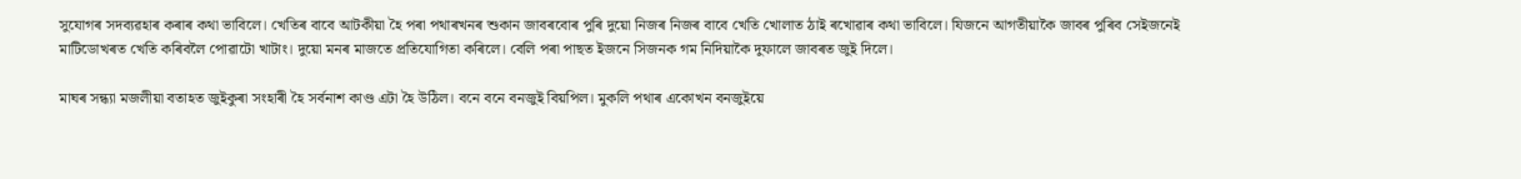সুযোগৰ সদব্যৱহাৰ কৰাৰ কথা ভাবিলে। খেতিৰ বাবে আটকীয়া হৈ পৰা পথাৰখনৰ শুকান জাবৰবোৰ পুৰি দুয়ো নিজৰ নিজৰ বাবে খেতি খোলাত ঠাই ৰখোৱাৰ কথা ভাবিলে। যিজনে আগতীয়াকৈ জাবৰ পুৰিব সেইজনেই মাটিডোখৰত খেতি কৰিবলৈ পোৱাটো খাটাং। দুয়ো মনৰ মাজতে প্ৰতিযোগিতা কৰিলে। বেলি পৰা পাছত ইজনে সিজনক গম নিদিয়াকৈ দুফালে জাবৰত জুই দিলে।

মাঘৰ সন্ধ্যা মজলীয়া বতাহত জুইকুৰা সংহাৰী হৈ সৰ্বনাশ কাণ্ড এটা হৈ উঠিল। বনে বনে বনজুই বিয়পিল। মুকলি পথাৰ একোখন বনজুইয়ে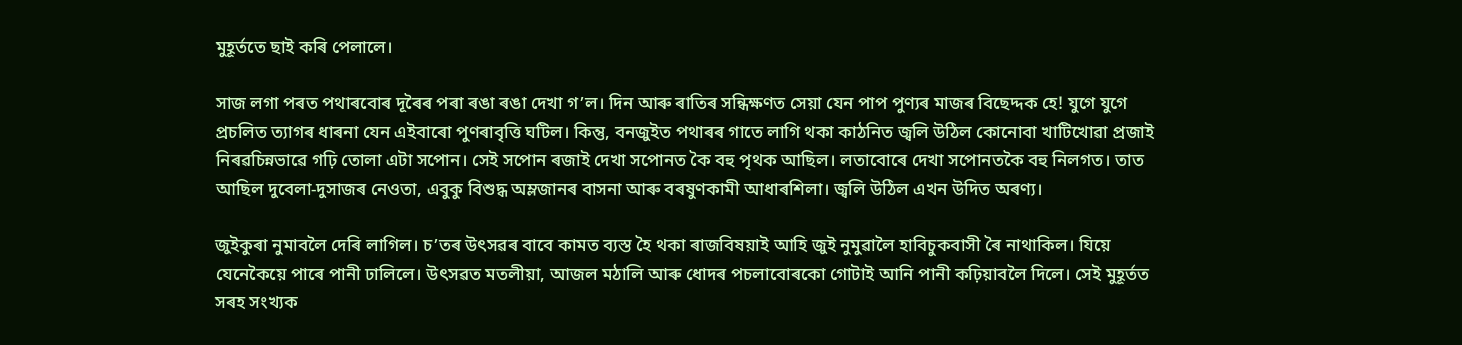মুহূৰ্ততে ছাই কৰি পেলালে।

সাজ লগা পৰত পথাৰবোৰ দূৰৈৰ পৰা ৰঙা ৰঙা দেখা গ’ল। দিন আৰু ৰাতিৰ সন্ধিক্ষণত সেয়া যেন পাপ পুণ্যৰ মাজৰ বিছেদ্দক হে! যুগে যুগে প্ৰচলিত ত্যাগৰ ধাৰনা যেন এইবাৰো পুণৰাবৃত্তি ঘটিল। কিন্তু, বনজুইত পথাৰৰ গাতে লাগি থকা কাঠনিত জ্বলি উঠিল কোনোবা খাটিখোৱা প্ৰজাই নিৰৱচিন্নভাৱে গঢ়ি তোলা এটা সপোন। সেই সপোন ৰজাই দেখা সপোনত কৈ বহু পৃথক আছিল। লতাবোৰে দেখা সপোনতকৈ বহু নিলগত। তাত আছিল দুবেলা-দুসাজৰ নেওতা, এবুকু বিশুদ্ধ অম্লজানৰ বাসনা আৰু বৰষুণকামী আধাৰশিলা। জ্বলি উঠিল এখন উদিত অৰণ্য।

জুইকুৰা নুমাবলৈ দেৰি লাগিল। চ’তৰ উৎসৱৰ বাবে কামত ব্যস্ত হৈ থকা ৰাজবিষয়াই আহি জুই নুমুৱালৈ হাবিচুকবাসী ৰৈ নাথাকিল। যিয়ে যেনেকৈয়ে পাৰে পানী ঢালিলে। উৎসৱত মতলীয়া, আজল মঠালি আৰু ধোদৰ পচলাবোৰকো গোটাই আনি পানী কঢ়িয়াবলৈ দিলে। সেই মুহূৰ্তত সৰহ সংখ্যক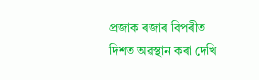প্ৰজাক ৰজাৰ বিপৰীত দিশত অৱস্থান কৰা দেখি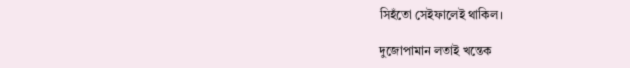সিহঁতো সেইফালেই থাকিল।

দুজোপামান লতাই খন্তেক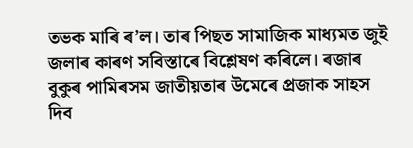তভক মাৰি ৰ’ল। তাৰ পিছত সামাজিক মাধ্যমত জুই জলাৰ কাৰণ সবিস্তাৰে বিশ্লেষণ কৰিলে। ৰজাৰ বুকুৰ পামিৰসম জাতীয়তাৰ উমেৰে প্ৰজাক সাহস দিব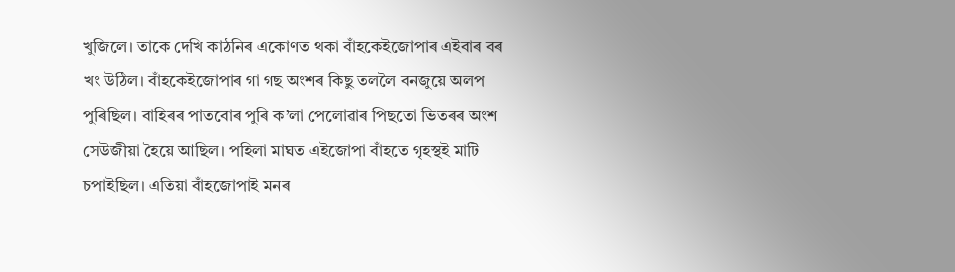খুজিলে। তাকে দেখি কাঠনিৰ একোণত থকা বাঁহকেইজোপাৰ এইবাৰ বৰ খং উঠিল। বাঁহকেইজোপাৰ গা গছ অংশৰ কিছু তললৈ বনজুয়ে অলপ পুৰিছিল। বাহিৰৰ পাতবোৰ পুৰি ক’লা পেলোৱাৰ পিছতো ভিতৰৰ অংশ সেউজীয়া হৈয়ে আছিল। পহিলা মাঘত এইজোপা বাঁহতে গৃহস্থই মাটি চপাইছিল। এতিয়া বাঁহজোপাই মনৰ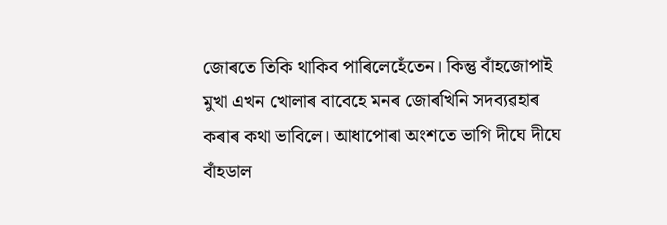জোৰতে তিকি থাকিব পাৰিলেহেঁতেন। কিন্তু বাঁহজোপাই মুখা এখন খোলাৰ বাবেহে মনৰ জোৰখিনি সদব্যৱহাৰ কৰাৰ কথা ভাবিলে। আধাপোৰা অংশতে ভাগি দীঘে দীঘে বাঁহডাল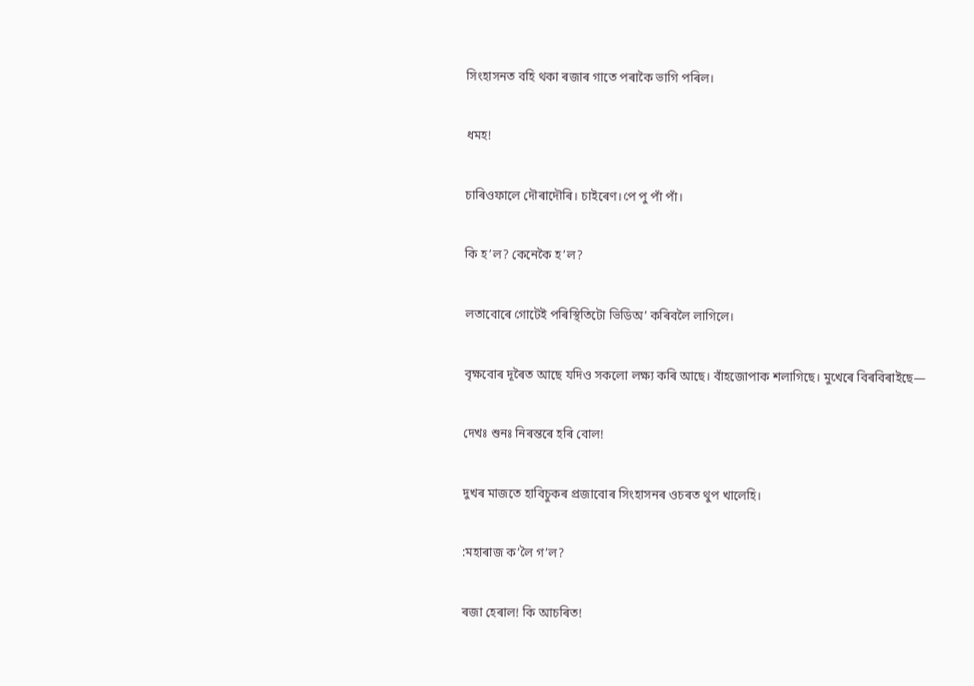সিংহাসনত বহি থকা ৰজাৰ গাতে পৰাকৈ ভাগি পৰিল।

ধমহ!

চাৰিওফালে দৌৰাদৌৰি। চাইৰেণ।পে পু পাঁ পাঁ।

কি হ’ল? কেনেকৈ হ’ল?

লতাবোৰে গোটেই পৰিস্থিতিটো ভিডিঅ’ কৰিবলৈ লাগিলে।

বৃক্ষবোৰ দূৰৈত আছে যদিও সকলো লক্ষ্য কৰি আছে। বাঁহজোপাক শলাগিছে। মুখেৰে বিৰবিৰাইছে—

দেখঃ শুনঃ নিৰন্তৰে হৰি বোল!

দুখৰ মাজতে হাবিচুকৰ প্ৰজাবোৰ সিংহাসনৰ ওচৰত থুপ খালেহি।

:মহাৰাজ ক’লৈ গ’ল?

ৰজা হেৰাল! কি আচৰিত!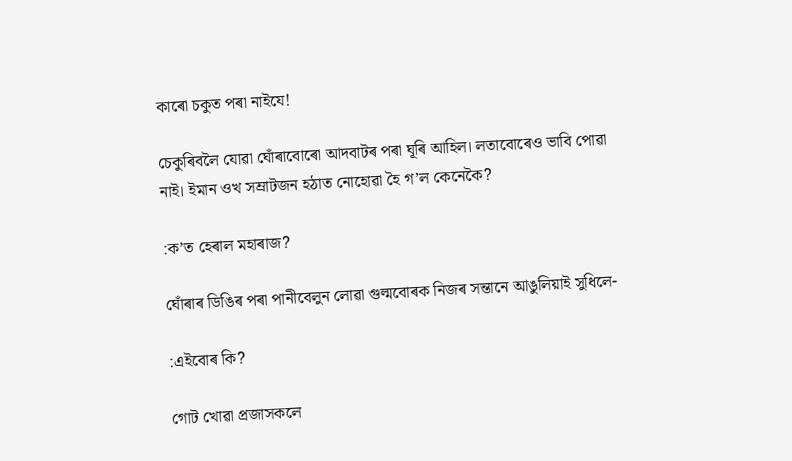কাৰো চকুত পৰা নাইযে!

চেকুৰিবলৈ যোৱা ঘোঁৰাবোৰো আদবাটৰ পৰা ঘূৰি আহিল। লতাবোৰেও ভাবি পোৱা নাই। ইমান ওখ সম্ৰাটজন হঠাত নোহোৱা হৈ গ’ল কেনেকৈ?

:ক’ত হেৰাল মহাৰাজ?

ঘোঁৰাৰ ডিঙিৰ পৰা পানীবেলুন লোৱা গুল্মবোৰক নিজৰ সন্তানে আঙুলিয়াই সুধিলে-

:এইবোৰ কি?

গোট খোৱা প্ৰজাসকলে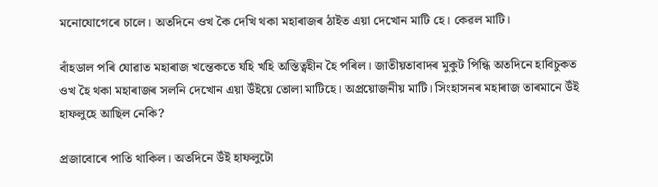মনোযোগেৰে চালে। অতদিনে ওখ কৈ দেখি থকা মহাৰাজৰ ঠাইত এয়া দেখোন মাটি হে। কেৱল মাটি।

বাঁহডাল পৰি যোৱাত মহাৰাজ খন্তেকতে যহি খহি অস্তিত্বহীন হৈ পৰিল। জাতীয়তাবাদৰ মুকুট পিন্ধি অতদিনে হাবিচুকত ওখ হৈ থকা মহাৰাজৰ সলনি দেখোন এয়া উঁইয়ে তোলা মাটিহে। অপ্ৰয়োজনীয় মাটি। সিংহাসনৰ মহাৰাজ তাৰমানে উঁই হাফলুহে আছিল নেকি?

প্ৰজাবোৰে পাতি থাকিল। অতদিনে উঁই হাফলুটো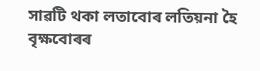সাৱটি থকা লতাবোৰ লতিয়না হৈ বৃক্ষবোৰৰ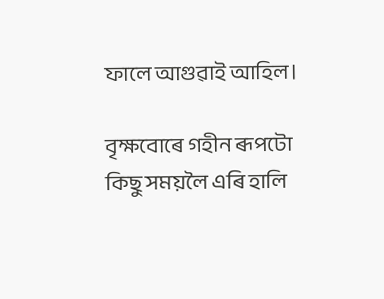ফালে আগুৱাই আহিল।

বৃক্ষবোৰে গহীন ৰূপটো কিছু সময়লৈ এৰি হালি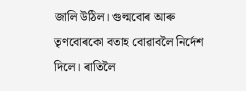জালি উঠিল। গুল্মবোৰ আৰু তৃণবোৰকো বতাহ বোৱাবলৈ নিৰ্দেশ দিলে। ৰাতিলৈ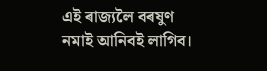এই ৰাজ্যলৈ বৰষুণ নমাই আনিবই লাগিব।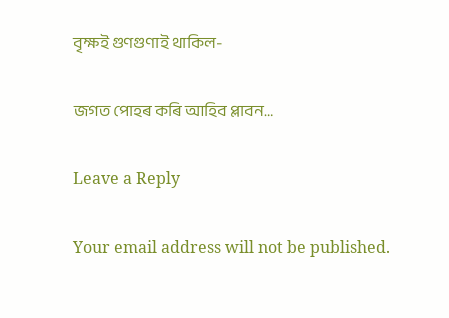বৃক্ষই গুণগুণাই থাকিল-

জগত পোহৰ কৰি আহিব প্লাবন…

Leave a Reply

Your email address will not be published.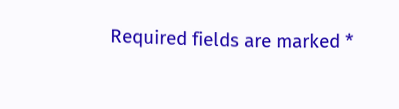Required fields are marked *